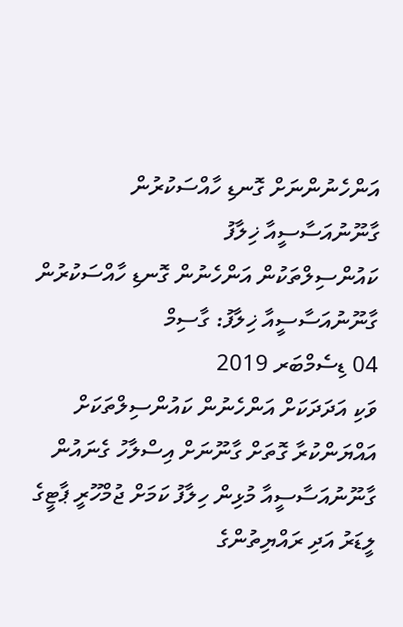އަންހެނުންނަށް ގޮނޑި ހާއްސަކުރުން ގާނޫނުއަސާސީއާ ޚިލާފު
ކައުންސިލްތަކުން އަންހެނުން ގޮނޑި ހާއްސަކުރުން ގާނޫނުއަސާސީއާ ޚިލާފު: ގާސިމް
04 ޑިސެމްބަރ 2019
ވަކި އަދަދަކަށް އަންހެނުން ކައުންސިލްތަކަށް އައްޔަންކުރާ ގޮތަށް ގާނޫނަށް އިސްލާހު ގެނައުން ގާނޫނުއަސާސީއާ މުޅިން ހިލާފު ކަމަށް ޖުމްހޫރީ ޕާޓީގެ ލީޑަރު އަދި ރައްޔިތުންގެ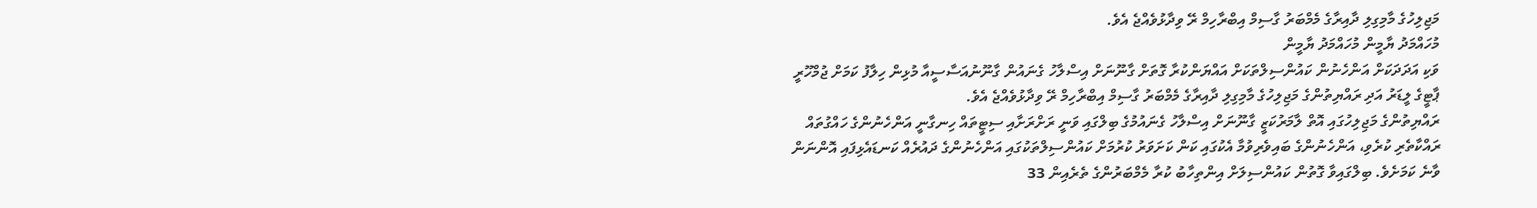މަޖިލިހުގެ މާމިގިލި ދާއިރާގެ މެމްބަރު ގާސިމް އިބްރާހިމް ރޭ ވިދާޅުވެއްޖެ އެވެ.
މުހައްމަދު ޔާމީން މުހައްމަދު ޔާމީން
ވަކި އަދަދަކަށް އަންހެނުން ކައުންސިލްތަކަށް އައްޔަންކުރާ ގޮތަށް ގާނޫނަށް އިސްލާހު ގެނައުން ގާނޫނުއަސާސީއާ މުޅިން ހިލާފު ކަމަށް ޖުމްހޫރީ ޕާޓީގެ ލީޑަރު އަދި ރައްޔިތުންގެ މަޖިލިހުގެ މާމިގިލި ދާއިރާގެ މެމްބަރު ގާސިމް އިބްރާހިމް ރޭ ވިދާޅުވެއްޖެ އެވެ.
ރައްޔިތުންގެ މަޖިލިހުގައި އޮތް ލާމަރުކަޒީ ގާނޫނަށް އިސްލާހު ގެނައުމުގެ ބިލްގައި ވަނީ ރަށްރަށާއި ސިޓީތައް ހިނގާނީ އަންހެނުންގެ ހައްގުތައް ރައްކާތެރި ކުރެވި، އަންހެނުންގެ ބައިވެރިވުމާ އެކުގައި ކަން ކަށަވަރު ކުރުމަށް ކައުންސިލްތަކުގައި އަންހެނުންގެ ދައުރެއް ކަނޑައެޅިފައި އޮންނަން ވާނެ ކަމަށެވެ. ބިލްގައިވާ ގޮތުން ކައުންސިލަށް އިންތިހާބު ކުރާ މެމްބަރުންގެ ތެރެއިން 33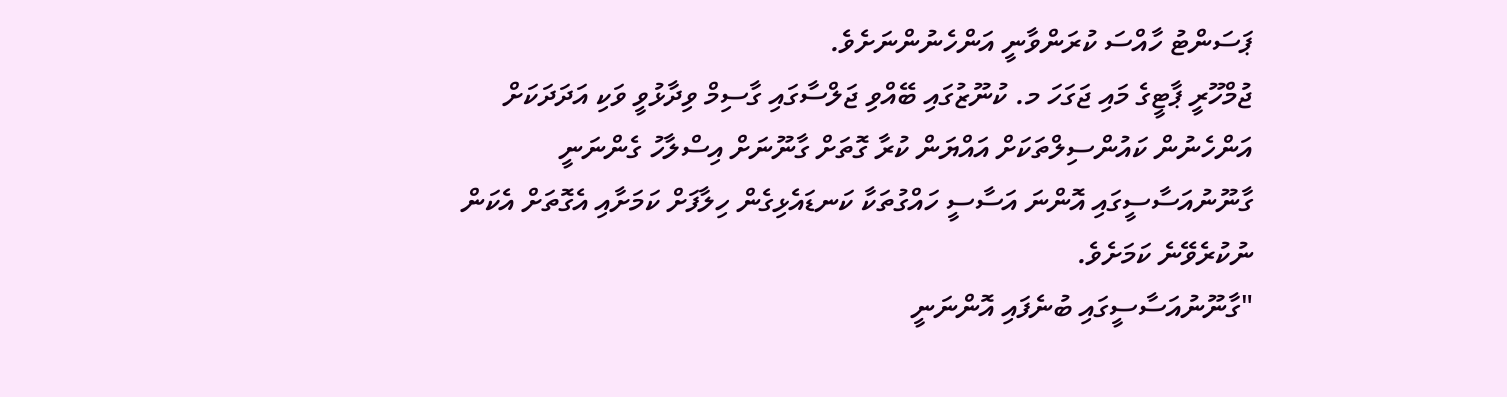ޕަސަންޓު ހާއްސަ ކުރަންވާނީ އަންހެނުންނަށެވެ.
ޖުމްހޫރީ ޕާޓީގެ މައި ޖަގަހަ މ. ކުނޫޒުގައި ބޭއްވި ޖަލްސާގައި ގާސިމް ވިދާޅުވީ ވަކި އަދަދަކަށް އަންހެނުން ކައުންސިލްތަކަށް އައްޔަން ކުރާ ގޮތަށް ގާނޫނަށް އިސްލާހު ގެންނަނީ ގާނޫނުއަސާސީގައި އޮންނަ އަސާސީ ހައްގުތަކާ ކަނޑައެޅިގެން ހިލާފަށް ކަމަށާއި އެގޮތަށް އެކަން ނުކުރެވޭނެ ކަމަށެވެ.
"ގާނޫނުއަސާސީގައި ބުނެފައި އޮންނަނީ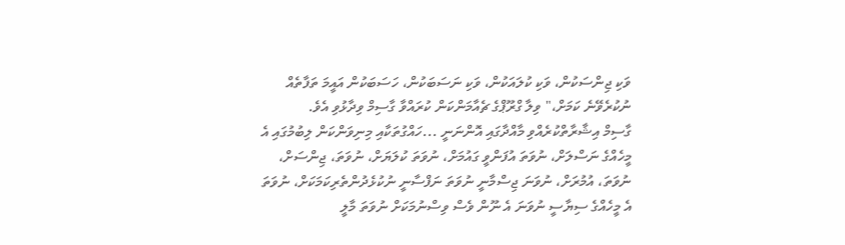ވަކި ޖިންސަކުން، ވަކި ކުލައަކުން، ވަކި ނަސަބަކުން، ހަސަބަކުން އައީމަ ތަފާތެއް ނުކުރެވޭނެ ކަމަށް،" ވިލާ ގްރޫޕްގެ ޗެއާމަންކަން ކުރައްވާ ގާސިމް ވިދާޅުވި އެވެ.
ގާސިމް އިޝާރާތްކުރެއްވި މާއްދާގައި އޮންނަނީ ...ހައްގުތަކާއި މިނިވަންކަން ލިބުމުގައި އެ މީހެއްގެ ނަސްލަށް، ނުވަތަ އުފަންވީ ގައުމަށް، ނުވަތަ ކުލަޔަށް، ނުވަތަ، ޖިންސަށް، ނުވަތަ، އުމުރަށް، ނުވަނަ ޖިސްމާނީ ނުވަތަ ނަފްސާނީ ނުކުޅެދުންތެރިކަމަކަށް، ނުވަތަ އެ މީހެއްގެ ސިޔާސީ ނުވަނަ އެ ނޫން ވެސް ވިސްނުމަކަށް ނުވަތަ މާލީ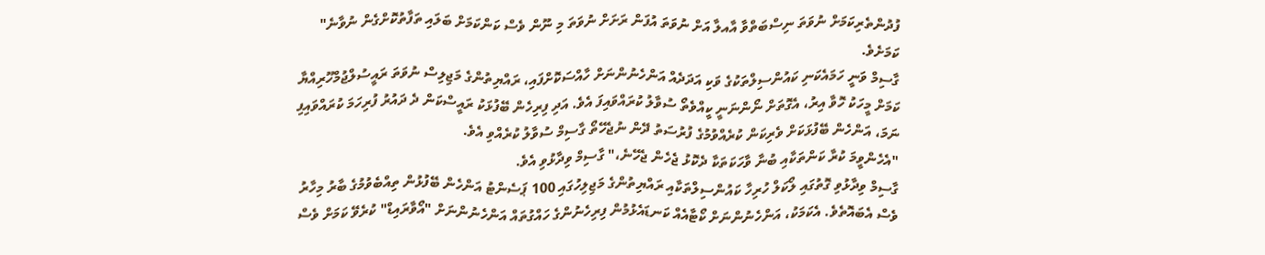ފުދުންތެރިކަމަށް ނުވަތަ ނިސްބަތްވާ އާއލާ އަށް ނުވަތަ އުފަން ރަށަށް ނުވަތަ މި ނޫން ވެސް ކަންކަމަށް ބަލައި ތަފާތުކޮށްގެން ނުވާނެ" ކަމަށެވެ.
ގާސިމް ވަނީ ހަމައެކަނި ކައުންސިލްތަކުގެ ވަކި އަދަދެއް އަންހެނުންނަށް ހާއްސަކޮށްފައި، ރައްޔިތުންގެ މަޖިލިސް ނުވަތަ ރައީސުލްޖުމްހޫރިއްޔާ ކަމަށް މީހަކު ހޮވާ އިރު، އެގޮތަށް ނޯންނަނީ ކީއްވެތޯ ސުވާލު ކުރައްވައިފަ އެވެ. އަދި ފިރިހެން ބޭފުޅަކު ރައީސްކަން ދެ ދައުރު ފުރިހަމަ ކުރައްވައިފި ނަމަ، އަންހެން ބޭފުޅަކަށް ވެރިކަން ކުރެއްވުމުގެ ފުރުސަތު ދޭން ނުޖެހޭތޯ ގާސިމް ސުވާލު ކުރެއްވި އެވެ.
"އެހެންވީމަ ކުރާ ކަންތަކާއި ބުނާ ވާހަކަތަކާ ދެކޮޅު ޖެހެން ޖެހޭނެ،" ގާސިމް ވިދާޅުވި އެވެ.
ގާސިމް ވިދާޅުވި ގޮތުގައި ލޯކަލް ހުރިހާ ކައުންސިލްތަކާއި ރައްޔިތުންގެ މަޖިލިހުގައި 100 ޕަސެންޓު އަންހެން ބޭފުޅުން ތިއްބެވުމުގެ ބާރު މިހާރު ވެސް އެބައޮތެވެ. އެކަމަކު، އަންހެނުންނަށް ކޯޓާއެއް ކަނޑައެޅުމުން ފިރިހެނުންގެ ހައްގުތައް އަންހެނުންނަށް "އޯވާރައިޑް" ކުރެވޭ ކަމަށް ވެސް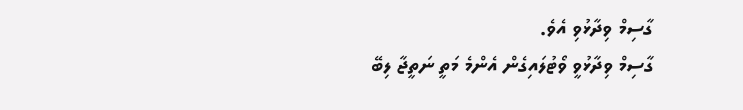ގާސިމް ވިދާޅުވި އެވެ.
ގާސިމް ވިދާޅުވީ ވޯޓުލައިގެން އެންމެ މަތީ ނަތީޖާ ލިބޭ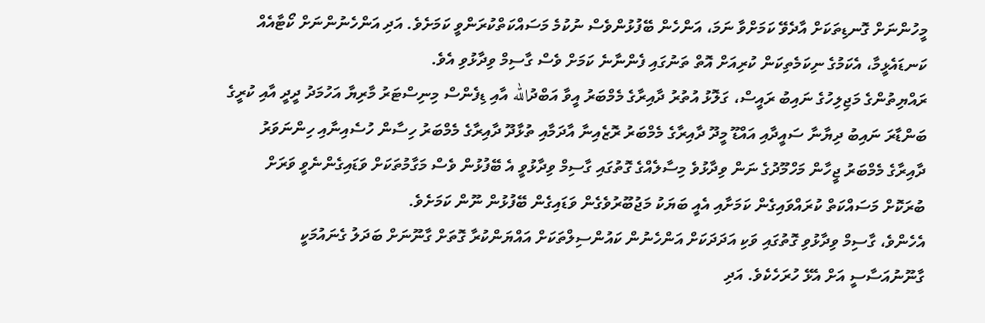މީހުންނަށް ގޮނޑިތަކަށް އާދެވޭ ކަމަށްވާ ނަމަ، އަންހެން ބޭފުޅުންވެސް ނުކުމެ މަސައްކަތްކުރަންވީ ކަމަށެވެ. އަދި އަންހެނުންނަށް ކޯޓާއެއް ކަނޑައެޅީމާ، އެކަމުގެ ނިކަމެތިކަން ކުރިއަށް އޮތް ތަނުގައި ފެންނާނެ ކަމަށް ވެސް ގާސިމް ވިދާޅުވި އެވެ.
ރައްޔިތުންގެ މަޖިލިހުގެ ނައިބު ރައީސް، ގަލޮޅު އުތުރު ދާއިރާގެ މެމްބަރު އީވާ އަބްދުالله އާއި ޑިފެންސް މިނިސްޓަރު މާރިޔާ އަހުމަދު ދީދީ އާއި ކުރީގެ ބަންޑާރަ ނައިބު ދިޔާނާ ސައީދާއި އައްޑޫ މީދޫ ދާއިރާގެ މެމްބަރު ރޮޒެއިނާ އާދަމާއި ތުޅާދޫ ދާއިރާގެ މެމްބަރު ހިސާން ހުސެއިނާއި ހިންނަވަރު ދާއިރާގެ މެމްބަރު ޖީހާން މަހްމޫދުގެ ނަން ވިދާޅުވެ މިސާލެއްގެ ގޮތުގައި ގާސިމް ވިދާޅުވީ އެ ބޭފުޅުން ވެސް މަގާމުތަކަށް ވަޑައިގެންނެވީ ވަރަށް ބުރަކޮށް މަސައްކަތް ކުރައްވައިގެން ކަމަށާއި އެއީ ބަޔަކު މަޖުބޫރުވެގެން ވަޑައިގެން ބޭފުޅުން ނޫން ކަމަށެވެ.
އެހެންވެ، ގާސިމް ވިދާޅުވި ގޮތުގައި ވަކި އަދަދަކަށް އަންހެނުން ކައުންސިލްތަކަށް އައްޔަންކުރާ ގޮތަށް ގާނޫނަށް ބަދަލު ގެނައުމަކީ ގާނޫނުއަސާސީ އަށް އެޅޭ ހުރަހެކެވެ. އަދި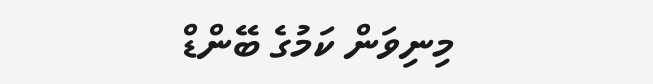މިނިވަން ކަމުގެ ބޭންޑް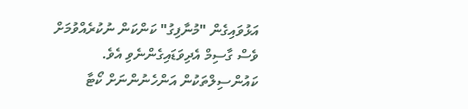އަޅުވައިގެން "މުނާފިގު" ކަންކަން ނުކުރެއްވުމަށް ވެސް ގާސިމް އެދިވަޑައިގެންނެވި އެވެ. ކައުންސިލްތަކުން އަންހެނުންނަށް ކޯޓާ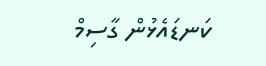ކަނޑައެޅުން ގާސިމް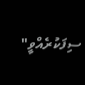ސިފަކުރެއްވީ"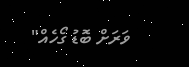ވަރަށް ބޮޑު ގޯހެއް"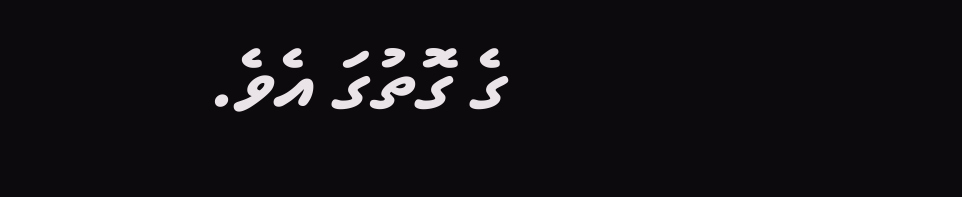ގެ ގޮތުގަ އެވެ.